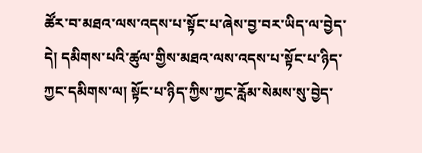ཚོར་བ་མཐའ་ལས་འདས་པ་སྟོང་པ་ཞེས་བྱ་བར་ཡིད་ལ་བྱེད་དེ། དམིགས་པའི་ཚུལ་གྱིས་མཐའ་ལས་འདས་པ་སྟོང་པ་ཉིད་ཀྱང་དམིགས་ལ། སྟོང་པ་ཉིད་ཀྱིས་ཀྱང་རློམ་སེམས་སུ་བྱེད་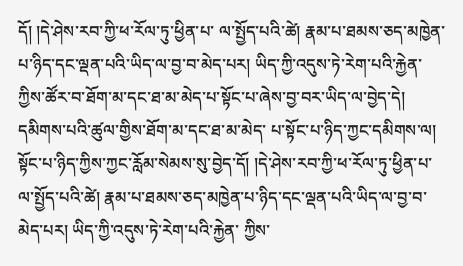དོ། །དེ་ཤེས་རབ་ཀྱི་ཕ་རོལ་ཏུ་ཕྱིན་པ་ ལ་སྤྱོད་པའི་ཚེ། རྣམ་པ་ཐམས་ཅད་མཁྱེན་པ་ཉིད་དང་ལྡན་པའི་ཡིད་ལ་བྱ་བ་མེད་པར། ཡིད་ཀྱི་འདུས་ཏེ་རེག་པའི་རྐྱེན་ཀྱིས་ཚོར་བ་ཐོག་མ་དང་ཐ་མ་མེད་པ་སྟོང་པ་ཞེས་བྱ་བར་ཡིད་ལ་བྱེད་དེ། དམིགས་པའི་ཚུལ་གྱིས་ཐོག་མ་དང་ཐ་མ་མེད་ པ་སྟོང་པ་ཉིད་ཀྱང་དམིགས་ལ། སྟོང་པ་ཉིད་ཀྱིས་ཀྱང་རློམ་སེམས་སུ་བྱེད་དོ། །དེ་ཤེས་རབ་ཀྱི་ཕ་རོལ་ཏུ་ཕྱིན་པ་ལ་སྤྱོད་པའི་ཚེ། རྣམ་པ་ཐམས་ཅད་མཁྱེན་པ་ཉིད་དང་ལྡན་པའི་ཡིད་ལ་བྱ་བ་མེད་པར། ཡིད་ཀྱི་འདུས་ཏེ་རེག་པའི་རྐྱེན་ ཀྱིས་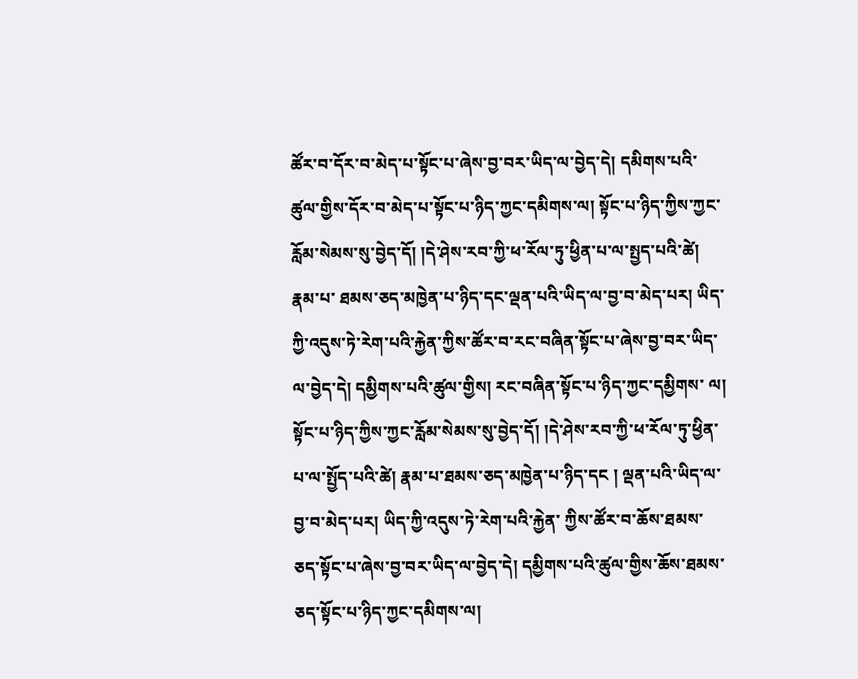ཚོར་བ་དོར་བ་མེད་པ་སྟོང་པ་ཞེས་བྱ་བར་ཡིད་ལ་བྱེད་དེ། དམིགས་པའི་ཚུལ་གྱིས་དོར་བ་མེད་པ་སྟོང་པ་ཉིད་ཀྱང་དམིགས་ལ། སྟོང་པ་ཉིད་ཀྱིས་ཀྱང་རློམ་སེམས་སུ་བྱེད་དོ། །དེ་ཤེས་རབ་ཀྱི་ཕ་རོལ་ཏུ་ཕྱིན་པ་ལ་སྤྱད་པའི་ཚེ། རྣམ་པ་ ཐམས་ཅད་མཁྱེན་པ་ཉིད་དང་ལྡན་པའི་ཡིད་ལ་བྱ་བ་མེད་པར། ཡིད་ཀྱི་འདུས་ཏེ་རེག་པའི་རྐྱེན་ཀྱིས་ཚོར་བ་རང་བཞིན་སྟོང་པ་ཞེས་བྱ་བར་ཡིད་ལ་བྱེད་དེ། དམྱིགས་པའི་ཚུལ་གྱིས། རང་བཞིན་སྟོང་པ་ཉིད་ཀྱང་དམྱིགས་ ལ། སྟོང་པ་ཉིད་ཀྱིས་ཀྱང་རློམ་སེམས་སུ་བྱེད་དོ། །དེ་ཤེས་རབ་ཀྱི་ཕ་རོལ་ཏུ་ཕྱིན་པ་ལ་སྤྱོད་པའི་ཚེ། རྣམ་པ་ཐམས་ཅད་མཁྱེན་པ་ཉིད་དང ། ལྡན་པའི་ཡིད་ལ་བྱ་བ་མེད་པར། ཡིད་ཀྱི་འདུས་ཏེ་རེག་པའི་རྐྱེན་ ཀྱིས་ཚོར་བ་ཆོས་ཐམས་ཅད་སྟོང་པ་ཞེས་བྱ་བར་ཡིད་ལ་བྱེད་དེ། དམྱིགས་པའི་ཚུལ་གྱིས་ཆོས་ཐམས་ཅད་སྟོང་པ་ཉིད་ཀྱང་དམིགས་ལ།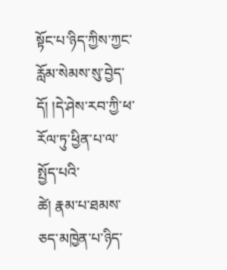སྟོང་པ་ཉིད་ཀྱིས་ཀྱང་རློམ་སེམས་སུ་བྱེད་དོ། །དེ་ཤེས་རབ་ཀྱི་ཕ་རོལ་ཏུ་ཕྱིན་པ་ལ་སྤྱོད་པའི་
ཚེ། རྣམ་པ་ཐམས་ཅད་མཁྱེན་པ་ཉིད་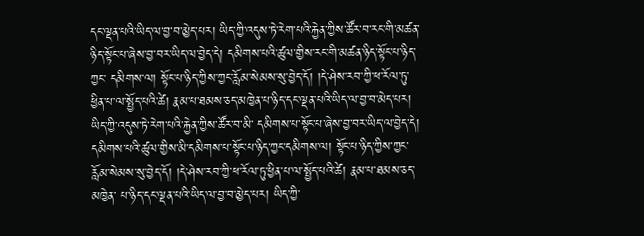དང་ལྡན་པའི་ཡིད་ལ་བྱ་བ་མྱེད་པར། ཡིད་ཀྱི་འདུས་ཏེ་རེག་པའི་རྐྱེན་ཀྱིས་ཚོར་བ་རང་གི་མཚན་ཉིད་སྟོང་པ་ཞེས་བྱ་བར་ཡིད་ལ་བྱེད་དེ། དམིགས་པའི་ཚུལ་གྱིས་རང་གི་མཚན་ཉིད་སྟོང་པ་ཉིད་ཀྱང་ དམིགས་ལ། སྟོང་པ་ཉིད་ཀྱིས་ཀྱང་རློམ་སེམས་སུ་བྱེད་དོ། །དེ་ཤེས་རབ་ཀྱི་ཕ་རོལ་ཏུ་ཕྱིན་པ་ལ་སྤྱོད་པའི་ཚེ། རྣམ་པ་ཐམས་ཅད་མཁྱེན་པ་ཉིད་དང་ལྡན་པའི་ཡིད་ལ་བྱ་བ་མེད་པར། ཡིད་ཀྱི་འདུས་ཏེ་རེག་པའི་རྐྱེན་ཀྱིས་ཚོར་བ་མི་ དམིགས་པ་སྟོང་པ་ཞེས་བྱ་བར་ཡིད་ལ་བྱེད་དེ། དམིགས་པའི་ཚུལ་གྱིས་མི་དམིགས་པ་སྟོང་པ་ཉིད་ཀྱང་དམིགས་ལ། སྟོང་པ་ཉིད་ཀྱིས་ཀྱང་རློམ་སེམས་སུ་བྱེད་དོ། །དེ་ཤེས་རབ་ཀྱི་ཕ་རོལ་ཏུ་ཕྱིན་པ་ལ་སྤྱོད་པའི་ཚེ། རྣམ་པ་ཐམས་ཅད་མཁྱེན་ པ་ཉིད་དང་ལྡན་པའི་ཡིད་ལ་བྱ་བ་མྱེད་པར། ཡིད་ཀྱི་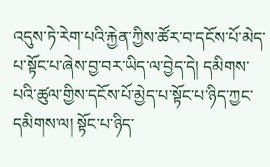འདུས་ཏེ་རེག་པའི་རྐྱེན་ཀྱིས་ཚོར་བ་དངོས་པོ་མེད་པ་སྟོང་པ་ཞེས་བྱ་བར་ཡིད་ལ་བྱེད་དེ། དམིགས་པའི་ཚུལ་གྱིས་དངོས་པོ་མྱེད་པ་སྟོང་པ་ཉིད་ཀྱང་དམིགས་ལ། སྟོང་པ་ཉིད་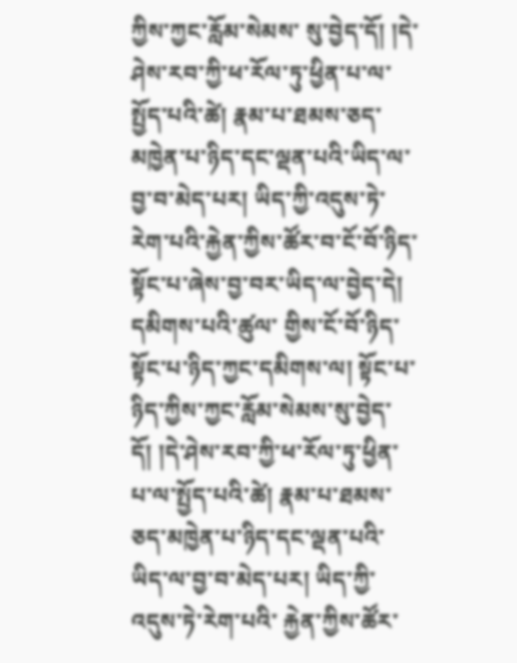ཀྱིས་ཀྱང་རློམ་སེམས་ སུ་བྱེད་དོ། །དེ་ཤེས་རབ་ཀྱི་ཕ་རོལ་ཏུ་ཕྱིན་པ་ལ་སྤྱོད་པའི་ཚེ། རྣམ་པ་ཐམས་ཅད་མཁྱེན་པ་ཉིད་དང་ལྡན་པའི་ཡིད་ལ་བྱ་བ་མེད་པར། ཡིད་ཀྱི་འདུས་ཏེ་རེག་པའི་རྐྱེན་ཀྱིས་ཚོར་བ་ངོ་བོ་ཉིད་སྟོང་པ་ཞེས་བྱ་བར་ཡིད་ལ་བྱེད་དེ། དམིགས་པའི་ཚུལ་ གྱིས་ངོ་བོ་ཉིད་སྟོང་པ་ཉིད་ཀྱང་དམིགས་ལ། སྟོང་པ་ཉིད་ཀྱིས་ཀྱང་རློམ་སེམས་སུ་བྱེད་དོ། །དེ་ཤེས་རབ་ཀྱི་ཕ་རོལ་ཏུ་ཕྱིན་པ་ལ་སྤྱོད་པའི་ཚེ། རྣམ་པ་ཐམས་ཅད་མཁྱེན་པ་ཉིད་དང་ལྡན་པའི་ཡིད་ལ་བྱ་བ་མེད་པར། ཡིད་ཀྱི་འདུས་ཏེ་རེག་པའི་ རྐྱེན་ཀྱིས་ཚོར་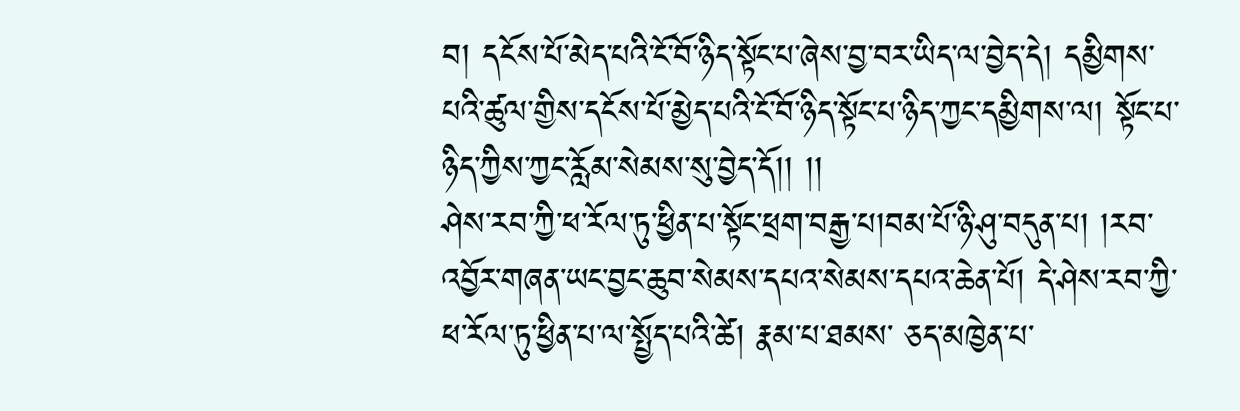བ། དངོས་པོ་མེད་པའི་ངོ་བོ་ཉིད་སྟོང་པ་ཞེས་བྱ་བར་ཡིད་ལ་བྱེད་དེ། དམྱིགས་པའི་ཚུལ་གྱིས་དངོས་པོ་མྱེད་པའི་ངོ་བོ་ཉིད་སྟོང་པ་ཉིད་ཀྱང་དམྱིགས་ལ། སྟོང་པ་ཉིད་ཀྱིས་ཀྱང་རློམ་སེམས་སུ་བྱེད་དོ།། །།
ཤེས་རབ་ཀྱི་ཕ་རོལ་ཏུ་ཕྱིན་པ་སྟོང་ཕྲག་བརྒྱ་པ།བམ་པོ་ཉི་ཤུ་བདུན་པ། །རབ་འབྱོར་གཞན་ཡང་བྱང་ཆུབ་སེམས་དཔའ་སེམས་དཔའ་ཆེན་པོ། དེ་ཤེས་རབ་ཀྱི་ཕ་རོལ་ཏུ་ཕྱིན་པ་ལ་སྤྱོད་པའི་ཚེ། རྣམ་པ་ཐམས་ ཅད་མཁྱེན་པ་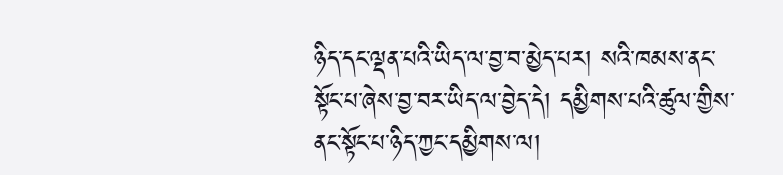ཉིད་དང་ལྡན་པའི་ཡིད་ལ་བྱ་བ་མྱེད་པར། སའི་ཁམས་ནང་སྟོང་པ་ཞེས་བྱ་བར་ཡིད་ལ་བྱེད་དེ། དམྱིགས་པའི་ཚུལ་གྱིས་ནང་སྟོང་པ་ཉིད་ཀྱང་དམྱིགས་ལ།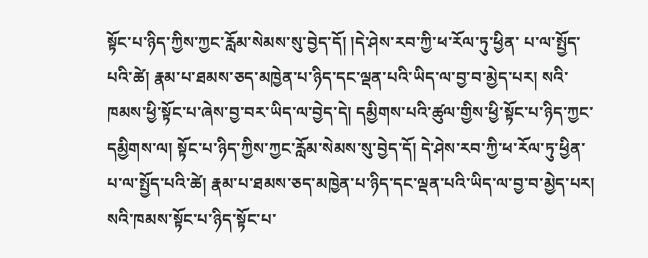སྟོང་པ་ཉིད་ཀྱིས་ཀྱང་རློམ་སེམས་སུ་བྱེད་དོ། །དེ་ཤེས་རབ་ཀྱི་ཕ་རོལ་ཏུ་ཕྱིན་ པ་ལ་སྤྱོད་པའི་ཚེ། རྣམ་པ་ཐམས་ཅད་མཁྱེན་པ་ཉིད་དང་ལྡན་པའི་ཡིད་ལ་བྱ་བ་མྱེད་པར། སའི་ཁམས་ཕྱི་སྟོང་པ་ཞེས་བྱ་བར་ཡིད་ལ་བྱེད་དེ། དམྱིགས་པའི་ཚུལ་གྱིས་ཕྱི་སྟོང་པ་ཉིད་ཀྱང་དམྱིགས་ལ། སྟོང་པ་ཉིད་ཀྱིས་ཀྱང་རློམ་སེམས་སུ་བྱེད་དོ། དེ་ཤེས་རབ་ཀྱི་ཕ་རོལ་ཏུ་ཕྱིན་པ་ལ་སྤྱོད་པའི་ཚེ། རྣམ་པ་ཐམས་ཅད་མཁྱེན་པ་ཉིད་དང་ལྡན་པའི་ཡིད་ལ་བྱ་བ་མྱེད་པར། སའི་ཁམས་སྟོང་པ་ཉིད་སྟོང་པ་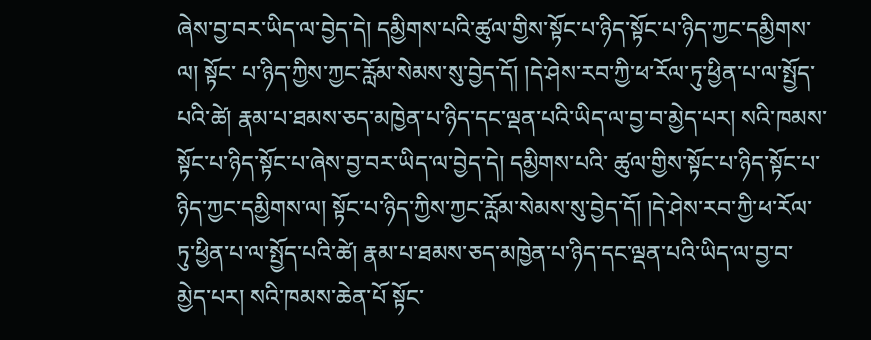ཞེས་བྱ་བར་ཡིད་ལ་བྱེད་དེ། དམྱིགས་པའི་ཚུལ་གྱིས་སྟོང་པ་ཉིད་སྟོང་པ་ཉིད་ཀྱང་དམྱིགས་ལ། སྟོང་ པ་ཉིད་ཀྱིས་ཀྱང་རློམ་སེམས་སུ་བྱེད་དོ། །དེ་ཤེས་རབ་ཀྱི་ཕ་རོལ་ཏུ་ཕྱིན་པ་ལ་སྤྱོད་པའི་ཚེ། རྣམ་པ་ཐམས་ཅད་མཁྱེན་པ་ཉིད་དང་ལྡན་པའི་ཡིད་ལ་བྱ་བ་མྱེད་པར། སའི་ཁམས་སྟོང་པ་ཉིད་སྟོང་པ་ཞེས་བྱ་བར་ཡིད་ལ་བྱེད་དེ། དམྱིགས་པའི་ ཚུལ་གྱིས་སྟོང་པ་ཉིད་སྟོང་པ་ཉིད་ཀྱང་དམྱིགས་ལ། སྟོང་པ་ཉིད་ཀྱིས་ཀྱང་རློམ་སེམས་སུ་བྱེད་དོ། །དེ་ཤེས་རབ་ཀྱི་ཕ་རོལ་ཏུ་ཕྱིན་པ་ལ་སྤྱོད་པའི་ཚེ། རྣམ་པ་ཐམས་ཅད་མཁྱེན་པ་ཉིད་དང་ལྡན་པའི་ཡིད་ལ་བྱ་བ་མྱེད་པར། སའི་ཁམས་ཆེན་པོ སྟོང་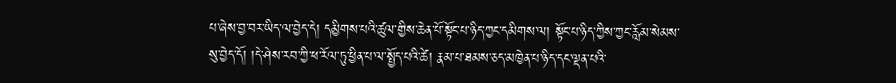པ་ཞེས་བྱ་བར་ཡིད་ལ་བྱེད་དེ། དམྱིགས་པའི་ཚུལ་གྱིས་ཆེན་པོ་སྟོང་པ་ཉིད་ཀྱང་དམིགས་ལ། སྟོང་པ་ཉིད་ཀྱིས་ཀྱང་རློམ་སེམས་སུ་བྱེད་དོ། །དེ་ཤེས་རབ་ཀྱི་ཕ་རོལ་ཏུ་ཕྱིན་པ་ལ་སྤྱོད་པའི་ཚེ། རྣམ་པ་ཐམས་ཅད་མཁྱེན་པ་ཉིད་དང་ལྡན་པའི་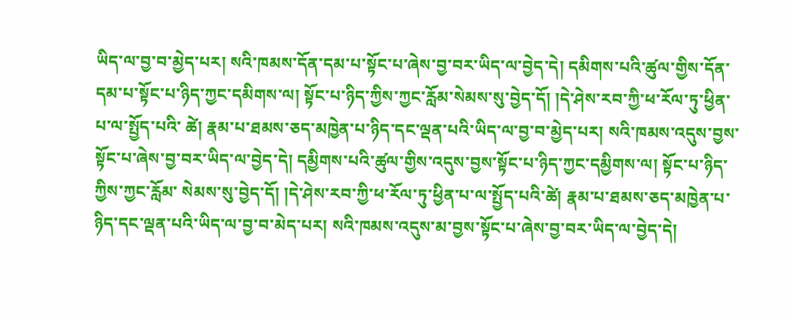ཡིད་ལ་བྱ་བ་མྱེད་པར། སའི་ཁམས་དོན་དམ་པ་སྟོང་པ་ཞེས་བྱ་བར་ཡིད་ལ་བྱེད་དེ། དམིགས་པའི་ཚུལ་གྱིས་དོན་དམ་པ་སྟོང་པ་ཉིད་ཀྱང་དམིགས་ལ། སྟོང་པ་ཉིད་ཀྱིས་ཀྱང་རློམ་སེམས་སུ་བྱེད་དོ། །དེ་ཤེས་རབ་ཀྱི་ཕ་རོལ་ཏུ་ཕྱིན་པ་ལ་སྤྱོད་པའི་ ཚེ། རྣམ་པ་ཐམས་ཅད་མཁྱེན་པ་ཉིད་དང་ལྡན་པའི་ཡིད་ལ་བྱ་བ་མྱེད་པར། སའི་ཁམས་འདུས་བྱས་སྟོང་པ་ཞེས་བྱ་བར་ཡིད་ལ་བྱེད་དེ། དམྱིགས་པའི་ཚུལ་གྱིས་འདུས་བྱས་སྟོང་པ་ཉིད་ཀྱང་དམྱིགས་ལ། སྟོང་པ་ཉིད་ཀྱིས་ཀྱང་རློམ་ སེམས་སུ་བྱེད་དོ། །དེ་ཤེས་རབ་ཀྱི་ཕ་རོལ་ཏུ་ཕྱིན་པ་ལ་སྤྱོད་པའི་ཚེ། རྣམ་པ་ཐམས་ཅད་མཁྱེན་པ་ཉིད་དང་ལྡན་པའི་ཡིད་ལ་བྱ་བ་མེད་པར། སའི་ཁམས་འདུས་མ་བྱས་སྟོང་པ་ཞེས་བྱ་བར་ཡིད་ལ་བྱེད་དེ།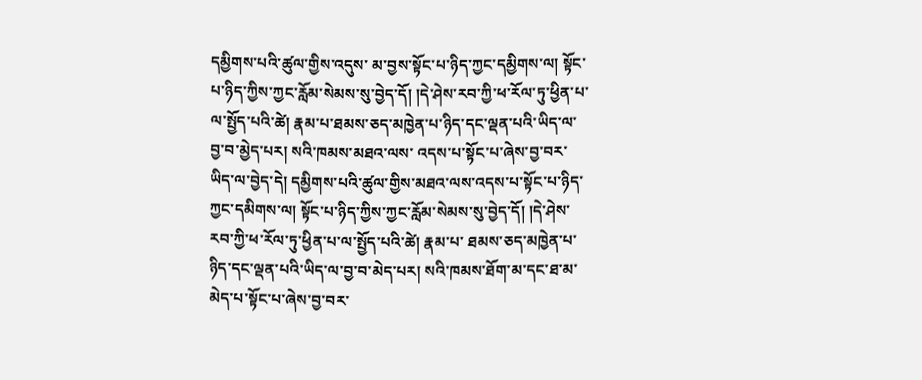དམྱིགས་པའི་ཚུལ་གྱིས་འདུས་ མ་བྱས་སྟོང་པ་ཉིད་ཀྱང་དམྱིགས་ལ། སྟོང་པ་ཉིད་ཀྱིས་ཀྱང་རློམ་སེམས་སུ་བྱེད་དོ། །དེ་ཤེས་རབ་ཀྱི་ཕ་རོལ་ཏུ་ཕྱིན་པ་ལ་སྤྱོད་པའི་ཚེ། རྣམ་པ་ཐམས་ཅད་མཁྱེན་པ་ཉིད་དང་ལྡན་པའི་ཡིད་ལ་བྱ་བ་མྱེད་པར། སའི་ཁམས་མཐའ་ལས་ འདས་པ་སྟོང་པ་ཞེས་བྱ་བར་ཡིད་ལ་བྱེད་དེ། དམྱིགས་པའི་ཚུལ་གྱིས་མཐའ་ལས་འདས་པ་སྟོང་པ་ཉིད་ཀྱང་དམིགས་ལ། སྟོང་པ་ཉིད་ཀྱིས་ཀྱང་རློམ་སེམས་སུ་བྱེད་དོ། །དེ་ཤེས་རབ་ཀྱི་ཕ་རོལ་ཏུ་ཕྱིན་པ་ལ་སྤྱོད་པའི་ཚེ། རྣམ་པ་ ཐམས་ཅད་མཁྱེན་པ་ཉིད་དང་ལྡན་པའི་ཡིད་ལ་བྱ་བ་མེད་པར། སའི་ཁམས་ཐོག་མ་དང་ཐ་མ་མེད་པ་སྟོང་པ་ཞེས་བྱ་བར་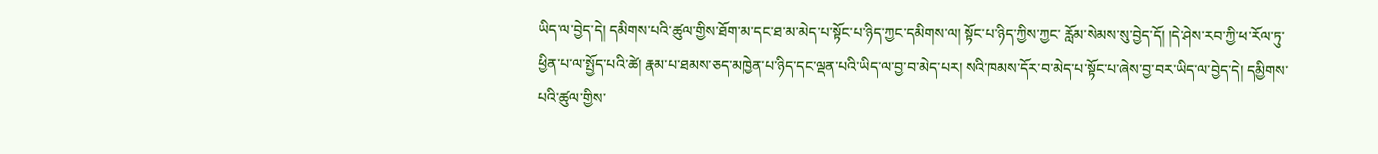ཡིད་ལ་བྱེད་དེ། དམིགས་པའི་ཚུལ་གྱིས་ཐོག་མ་དང་ཐ་མ་མེད་པ་སྟོང་པ་ཉིད་ཀྱང་དམིགས་ལ། སྟོང་པ་ཉིད་ཀྱིས་ཀྱང་ རློམ་སེམས་སུ་བྱེད་དོ། །དེ་ཤེས་རབ་ཀྱི་ཕ་རོལ་ཏུ་ཕྱིན་པ་ལ་སྤྱོད་པའི་ཚེ། རྣམ་པ་ཐམས་ཅད་མཁྱེན་པ་ཉིད་དང་ལྡན་པའི་ཡིད་ལ་བྱ་བ་མེད་པར། སའི་ཁམས་དོར་བ་མེད་པ་སྟོང་པ་ཞེས་བྱ་བར་ཡིད་ལ་བྱེད་དེ། དམྱིགས་པའི་ཚུལ་གྱིས་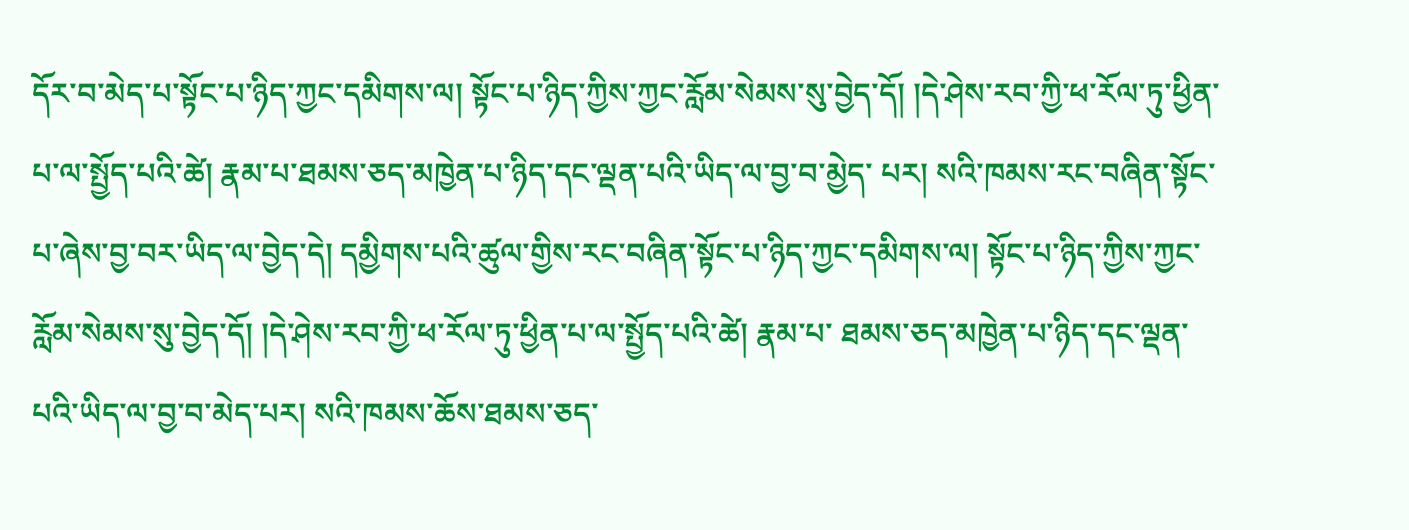དོར་བ་མེད་པ་སྟོང་པ་ཉིད་ཀྱང་དམིགས་ལ། སྟོང་པ་ཉིད་ཀྱིས་ཀྱང་རློམ་སེམས་སུ་བྱེད་དོ། །དེ་ཤེས་རབ་ཀྱི་ཕ་རོལ་ཏུ་ཕྱིན་པ་ལ་སྤྱོད་པའི་ཚེ། རྣམ་པ་ཐམས་ཅད་མཁྱེན་པ་ཉིད་དང་ལྡན་པའི་ཡིད་ལ་བྱ་བ་མྱེད་ པར། སའི་ཁམས་རང་བཞིན་སྟོང་པ་ཞེས་བྱ་བར་ཡིད་ལ་བྱེད་དེ། དམྱིགས་པའི་ཚུལ་གྱིས་རང་བཞིན་སྟོང་པ་ཉིད་ཀྱང་དམིགས་ལ། སྟོང་པ་ཉིད་ཀྱིས་ཀྱང་རློམ་སེམས་སུ་བྱེད་དོ། །དེ་ཤེས་རབ་ཀྱི་ཕ་རོལ་ཏུ་ཕྱིན་པ་ལ་སྤྱོད་པའི་ཚེ། རྣམ་པ་ ཐམས་ཅད་མཁྱེན་པ་ཉིད་དང་ལྡན་པའི་ཡིད་ལ་བྱ་བ་མེད་པར། སའི་ཁམས་ཆོས་ཐམས་ཅད་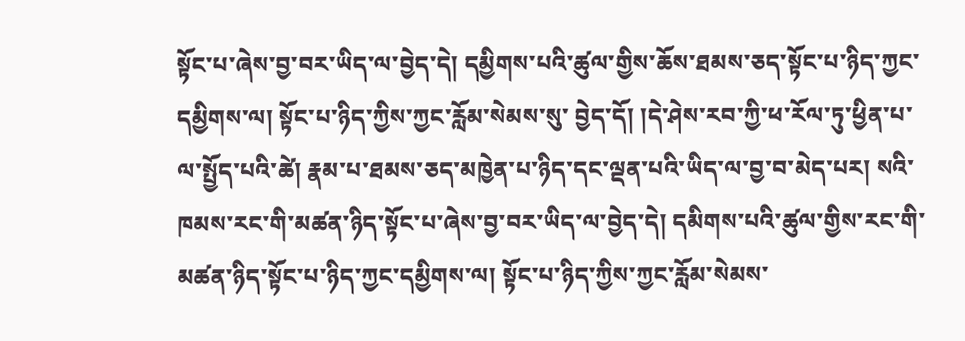སྟོང་པ་ཞེས་བྱ་བར་ཡིད་ལ་བྱེད་དེ། དམྱིགས་པའི་ཚུལ་གྱིས་ཆོས་ཐམས་ཅད་སྟོང་པ་ཉིད་ཀྱང་དམྱིགས་ལ། སྟོང་པ་ཉིད་ཀྱིས་ཀྱང་རློམ་སེམས་སུ་ བྱེད་དོ། །དེ་ཤེས་རབ་ཀྱི་ཕ་རོལ་ཏུ་ཕྱིན་པ་ལ་སྤྱོད་པའི་ཚེ། རྣམ་པ་ཐམས་ཅད་མཁྱེན་པ་ཉིད་དང་ལྡན་པའི་ཡིད་ལ་བྱ་བ་མེད་པར། སའི་ཁམས་རང་གི་མཚན་ཉིད་སྟོང་པ་ཞེས་བྱ་བར་ཡིད་ལ་བྱེད་དེ། དམིགས་པའི་ཚུལ་གྱིས་རང་གི་ མཚན་ཉིད་སྟོང་པ་ཉིད་ཀྱང་དམྱིགས་ལ། སྟོང་པ་ཉིད་ཀྱིས་ཀྱང་རློམ་སེམས་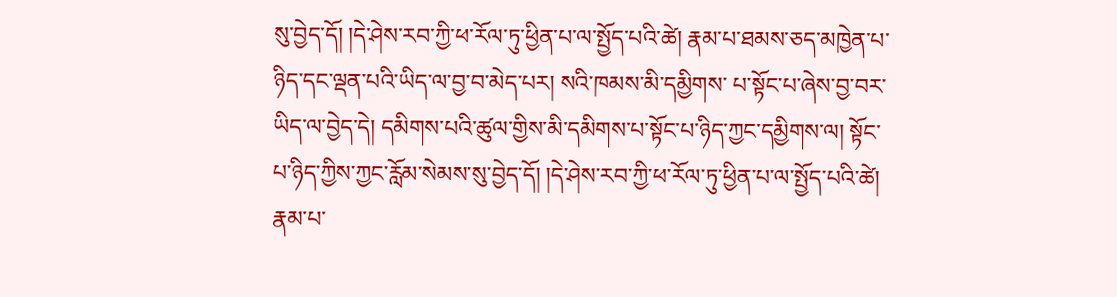སུ་བྱེད་དོ། །དེ་ཤེས་རབ་ཀྱི་ཕ་རོལ་ཏུ་ཕྱིན་པ་ལ་སྤྱོད་པའི་ཚེ། རྣམ་པ་ཐམས་ཅད་མཁྱེན་པ་ཉིད་དང་ལྡན་པའི་ཡིད་ལ་བྱ་བ་མེད་པར། སའི་ཁམས་མི་དམྱིགས་ པ་སྟོང་པ་ཞེས་བྱ་བར་ཡིད་ལ་བྱེད་དེ། དམིགས་པའི་ཚུལ་གྱིས་མི་དམིགས་པ་སྟོང་པ་ཉིད་ཀྱང་དམྱིགས་ལ། སྟོང་པ་ཉིད་ཀྱིས་ཀྱང་རློམ་སེམས་སུ་བྱེད་དོ། །དེ་ཤེས་རབ་ཀྱི་ཕ་རོལ་ཏུ་ཕྱིན་པ་ལ་སྤྱོད་པའི་ཚེ། རྣམ་པ་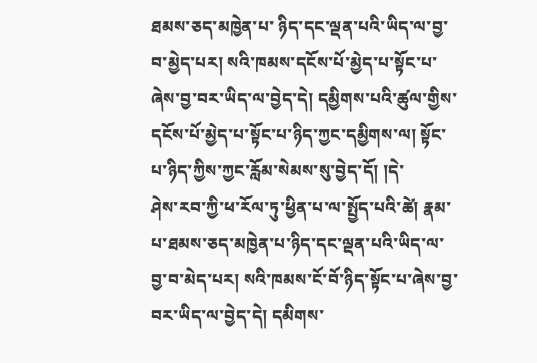ཐམས་ཅད་མཁྱེན་པ་ ཉིད་དང་ལྡན་པའི་ཡིད་ལ་བྱ་བ་མྱེད་པར། སའི་ཁམས་དངོས་པོ་མྱེད་པ་སྟོང་པ་ཞེས་བྱ་བར་ཡིད་ལ་བྱེད་དེ། དམྱིགས་པའི་ཚུལ་གྱིས་དངོས་པོ་མྱེད་པ་སྟོང་པ་ཉིད་ཀྱང་དམྱིགས་ལ། སྟོང་པ་ཉིད་ཀྱིས་ཀྱང་རློམ་སེམས་སུ་བྱེད་དོ། །དེ་
ཤེས་རབ་ཀྱི་ཕ་རོལ་ཏུ་ཕྱིན་པ་ལ་སྤྱོད་པའི་ཚེ། རྣམ་པ་ཐམས་ཅད་མཁྱེན་པ་ཉིད་དང་ལྡན་པའི་ཡིད་ལ་བྱ་བ་མེད་པར། སའི་ཁམས་ངོ་བོ་ཉིད་སྟོང་པ་ཞེས་བྱ་བར་ཡིད་ལ་བྱེད་དེ། དམིགས་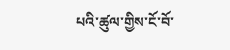པའི་ཚུལ་གྱིས་ངོ་བོ་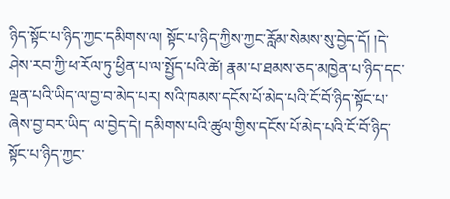ཉིད་སྟོང་པ་ཉིད་ཀྱང་དམིགས་ལ། སྟོང་པ་ཉིད་ཀྱིས་ཀྱང་རློམ་སེམས་སུ་བྱེད་དོ། །དེ་ཤེས་རབ་ཀྱི་ཕ་རོལ་ཏུ་ཕྱིན་པ་ལ་སྤྱོད་པའི་ཚེ། རྣམ་པ་ཐམས་ཅད་མཁྱེན་པ་ཉིད་དང་ལྡན་པའི་ཡིད་ལ་བྱ་བ་མེད་པར། སའི་ཁམས་དངོས་པོ་མེད་པའི་ངོ་བོ་ཉིད་སྟོང་པ་ཞེས་བྱ་བར་ཡིད་ ལ་བྱེད་དེ། དམིགས་པའི་ཚུལ་གྱིས་དངོས་པོ་མེད་པའི་ངོ་བོ་ཉིད་སྟོང་པ་ཉིད་ཀྱང་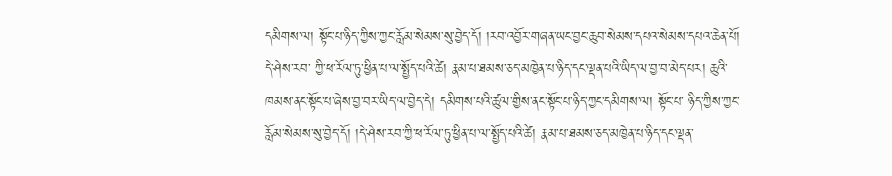དམིགས་ལ། སྟོང་པ་ཉིད་ཀྱིས་ཀྱང་རློམ་སེམས་སུ་བྱེད་དོ། །རབ་འབྱོར་གཞན་ཡང་བྱང་ཆུབ་སེམས་དཔའ་སེམས་དཔའ་ཆེན་པོ། དེ་ཤེས་རབ་ ཀྱི་ཕ་རོལ་ཏུ་ཕྱིན་པ་ལ་སྤྱོད་པའི་ཚེ། རྣམ་པ་ཐམས་ཅད་མཁྱེན་པ་ཉིད་དང་ལྡན་པའི་ཡིད་ལ་བྱ་བ་མེད་པར། ཆུའི་ཁམས་ནང་སྟོང་པ་ཞེས་བྱ་བར་ཡིད་ལ་བྱེད་དེ། དམིགས་པའི་ཚུལ་གྱིས་ནང་སྟོང་པ་ཉིད་ཀྱང་དམིགས་ལ། སྟོང་པ་ ཉིད་ཀྱིས་ཀྱང་རློམ་སེམས་སུ་བྱེད་དོ། །དེ་ཤེས་རབ་ཀྱི་ཕ་རོལ་ཏུ་ཕྱིན་པ་ལ་སྤྱོད་པའི་ཚེ། རྣམ་པ་ཐམས་ཅད་མཁྱེན་པ་ཉིད་དང་ལྡན་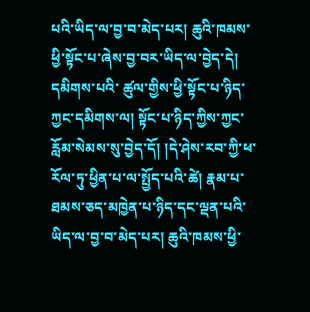པའི་ཡིད་ལ་བྱ་བ་མེད་པར། ཆུའི་ཁམས་ཕྱི་སྟོང་པ་ཞེས་བྱ་བར་ཡིད་ལ་བྱེད་དེ། དམིགས་པའི་ ཚུལ་གྱིས་ཕྱི་སྟོང་པ་ཉིད་ཀྱང་དམིགས་ལ། སྟོང་པ་ཉིད་ཀྱིས་ཀྱང་རློམ་སེམས་སུ་བྱེད་དོ། །དེ་ཤེས་རབ་ཀྱི་ཕ་རོལ་ཏུ་ཕྱིན་པ་ལ་སྤྱོད་པའི་ཚེ། རྣམ་པ་ཐམས་ཅད་མཁྱེན་པ་ཉིད་དང་ལྡན་པའི་ཡིད་ལ་བྱ་བ་མེད་པར། ཆུའི་ཁམས་ཕྱི་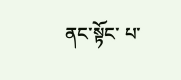ནང་སྟོང་ པ་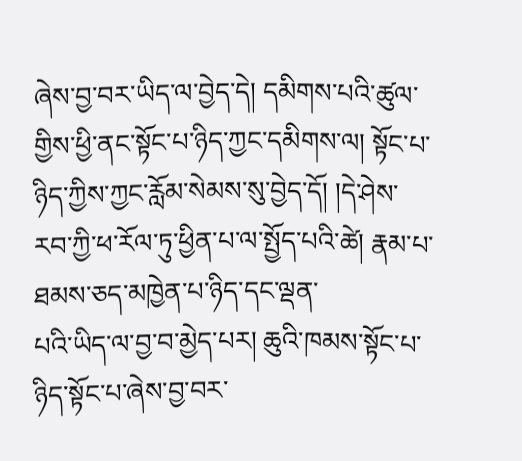ཞེས་བྱ་བར་ཡིད་ལ་བྱེད་དེ། དམིགས་པའི་ཚུལ་གྱིས་ཕྱི་ནང་སྟོང་པ་ཉིད་ཀྱང་དམིགས་ལ། སྟོང་པ་ཉིད་ཀྱིས་ཀྱང་རློམ་སེམས་སུ་བྱེད་དོ། །དེ་ཤེས་རབ་ཀྱི་ཕ་རོལ་ཏུ་ཕྱིན་པ་ལ་སྤྱོད་པའི་ཚེ། རྣམ་པ་ཐམས་ཅད་མཁྱེན་པ་ཉིད་དང་ལྡན་
པའི་ཡིད་ལ་བྱ་བ་མྱེད་པར། ཆུའི་ཁམས་སྟོང་པ་ཉིད་སྟོང་པ་ཞེས་བྱ་བར་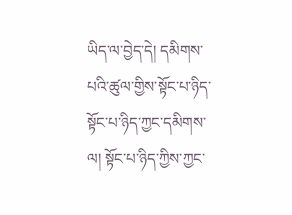ཡིད་ལ་བྱེད་དེ། དམིགས་པའི་ཚུལ་གྱིས་སྟོང་པ་ཉིད་སྟོང་པ་ཉིད་ཀྱང་དམིགས་ལ། སྟོང་པ་ཉིད་ཀྱིས་ཀྱང་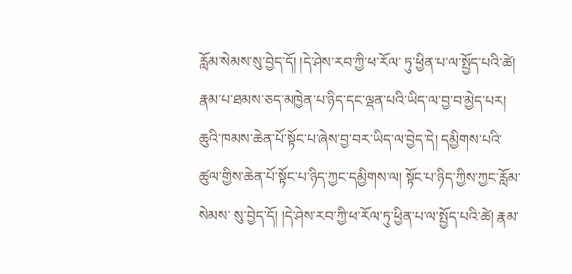རློམ་སེམས་སུ་བྱེད་དོ། །དེ་ཤེས་རབ་ཀྱི་ཕ་རོལ་ ཏུ་ཕྱིན་པ་ལ་སྤྱོད་པའི་ཚེ། རྣམ་པ་ཐམས་ཅད་མཁྱེན་པ་ཉིད་དང་ལྡན་པའི་ཡིད་ལ་བྱ་བ་མྱེད་པར། ཆུའི་ཁམས་ཆེན་པོ་སྟོང་པ་ཞེས་བྱ་བར་ཡིད་ལ་བྱེད་དེ། དམྱིགས་པའི་ཚུལ་གྱིས་ཆེན་པོ་སྟོང་པ་ཉིད་ཀྱང་དམྱིགས་ལ། སྟོང་པ་ཉིད་ཀྱིས་ཀྱང་རློམ་སེམས་ སུ་བྱེད་དོ། །དེ་ཤེས་རབ་ཀྱི་ཕ་རོལ་ཏུ་ཕྱིན་པ་ལ་སྤྱོད་པའི་ཚེ། རྣམ་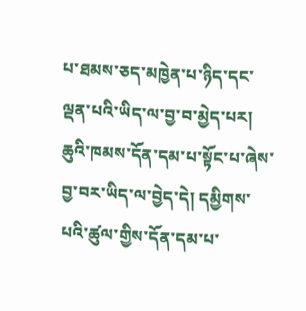པ་ཐམས་ཅད་མཁྱེན་པ་ཉིད་དང་ལྡན་པའི་ཡིད་ལ་བྱ་བ་མྱེད་པར། ཆུའི་ཁམས་དོན་དམ་པ་སྟོང་པ་ཞེས་བྱ་བར་ཡིད་ལ་བྱེད་དེ། དམྱིགས་པའི་ཚུལ་གྱིས་དོན་དམ་པ་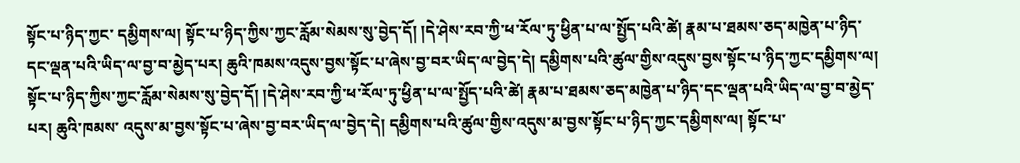སྟོང་པ་ཉིད་ཀྱང་ དམྱིགས་ལ། སྟོང་པ་ཉིད་ཀྱིས་ཀྱང་རློམ་སེམས་སུ་བྱེད་དོ། །དེ་ཤེས་རབ་ཀྱི་ཕ་རོལ་ཏུ་ཕྱིན་པ་ལ་སྤྱོད་པའི་ཚེ། རྣམ་པ་ཐམས་ཅད་མཁྱེན་པ་ཉིད་དང་ལྡན་པའི་ཡིད་ལ་བྱ་བ་མྱེད་པར། ཆུའི་ཁམས་འདུས་བྱས་སྟོང་པ་ཞེས་བྱ་བར་ཡིད་ལ་བྱེད་དེ། དམྱིགས་པའི་ཚུལ་གྱིས་འདུས་བྱས་སྟོང་པ་ཉིད་ཀྱང་དམྱིགས་ལ། སྟོང་པ་ཉིད་ཀྱིས་ཀྱང་རློམ་སེམས་སུ་བྱེད་དོ། །དེ་ཤེས་རབ་ཀྱི་ཕ་རོལ་ཏུ་ཕྱིན་པ་ལ་སྤྱོད་པའི་ཚེ། རྣམ་པ་ཐམས་ཅད་མཁྱེན་པ་ཉིད་དང་ལྡན་པའི་ཡིད་ལ་བྱ་བ་མྱེད་པར། ཆུའི་ཁམས་ འདུས་མ་བྱས་སྟོང་པ་ཞེས་བྱ་བར་ཡིད་ལ་བྱེད་དེ། དམྱིགས་པའི་ཚུལ་གྱིས་འདུས་མ་བྱས་སྟོང་པ་ཉིད་ཀྱང་དམྱིགས་ལ། སྟོང་པ་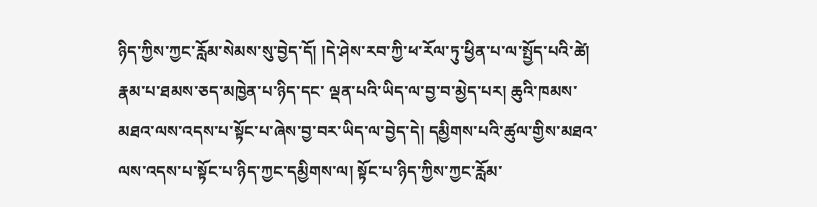ཉིད་ཀྱིས་ཀྱང་རློམ་སེམས་སུ་བྱེད་དོ། །དེ་ཤེས་རབ་ཀྱི་ཕ་རོལ་ཏུ་ཕྱིན་པ་ལ་སྤྱོད་པའི་ཚེ། རྣམ་པ་ཐམས་ཅད་མཁྱེན་པ་ཉིད་དང་ ལྡན་པའི་ཡིད་ལ་བྱ་བ་མྱེད་པར། ཆུའི་ཁམས་མཐའ་ལས་འདས་པ་སྟོང་པ་ཞེས་བྱ་བར་ཡིད་ལ་བྱེད་དེ། དམྱིགས་པའི་ཚུལ་གྱིས་མཐའ་ལས་འདས་པ་སྟོང་པ་ཉིད་ཀྱང་དམྱིགས་ལ། སྟོང་པ་ཉིད་ཀྱིས་ཀྱང་རློམ་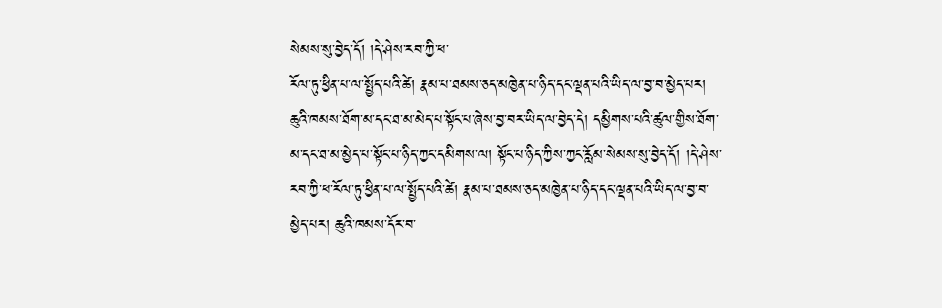སེམས་སུ་བྱེད་དོ། །དེ་ཤེས་རབ་ཀྱི་ཕ་
རོལ་ཏུ་ཕྱིན་པ་ལ་སྤྱོད་པའི་ཚེ། རྣམ་པ་ཐམས་ཅད་མཁྱེན་པ་ཉིད་དང་ལྡན་པའི་ཡིད་ལ་བྱ་བ་མྱེད་པར། ཆུའི་ཁམས་ཐོག་མ་དང་ཐ་མ་མེད་པ་སྟོང་པ་ཞེས་བྱ་བར་ཡིད་ལ་བྱེད་དེ། དམྱིགས་པའི་ཚུལ་གྱིས་ཐོག་མ་དང་ཐ་མ་མྱེད་པ་སྟོང་པ་ཉིད་ཀྱང་དམིགས་ལ། སྟོང་པ་ཉིད་ཀྱིས་ཀྱང་རློམ་སེམས་སུ་བྱེད་དོ། །དེ་ཤེས་རབ་ཀྱི་ཕ་རོལ་ཏུ་ཕྱིན་པ་ལ་སྤྱོད་པའི་ཚེ། རྣམ་པ་ཐམས་ཅད་མཁྱེན་པ་ཉིད་དང་ལྡན་པའི་ཡིད་ལ་བྱ་བ་མྱེད་པར། ཆུའི་ཁམས་དོར་བ་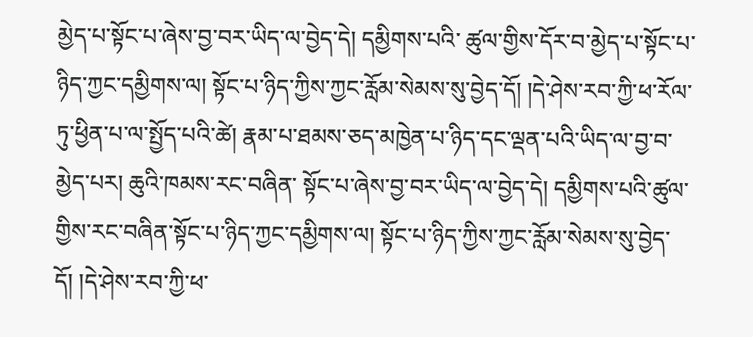མྱེད་པ་སྟོང་པ་ཞེས་བྱ་བར་ཡིད་ལ་བྱེད་དེ། དམྱིགས་པའི་ ཚུལ་གྱིས་དོར་བ་མྱེད་པ་སྟོང་པ་ཉིད་ཀྱང་དམྱིགས་ལ། སྟོང་པ་ཉིད་ཀྱིས་ཀྱང་རློམ་སེམས་སུ་བྱེད་དོ། །དེ་ཤེས་རབ་ཀྱི་ཕ་རོལ་ཏུ་ཕྱིན་པ་ལ་སྤྱོད་པའི་ཚེ། རྣམ་པ་ཐམས་ཅད་མཁྱེན་པ་ཉིད་དང་ལྡན་པའི་ཡིད་ལ་བྱ་བ་མྱེད་པར། ཆུའི་ཁམས་རང་བཞིན་ སྟོང་པ་ཞེས་བྱ་བར་ཡིད་ལ་བྱེད་དེ། དམྱིགས་པའི་ཚུལ་གྱིས་རང་བཞིན་སྟོང་པ་ཉིད་ཀྱང་དམྱིགས་ལ། སྟོང་པ་ཉིད་ཀྱིས་ཀྱང་རློམ་སེམས་སུ་བྱེད་དོ། །དེ་ཤེས་རབ་ཀྱི་ཕ་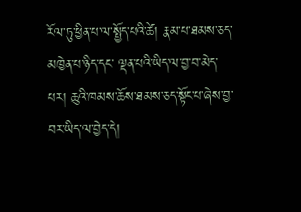རོལ་ཏུ་ཕྱིན་པ་ལ་སྤྱོད་པའི་ཚེ། རྣམ་པ་ཐམས་ཅད་མཁྱེན་པ་ཉིད་དང་ ལྡན་པའི་ཡིད་ལ་བྱ་བ་མེད་པར། ཆུའི་ཁམས་ཆོས་ཐམས་ཅད་སྟོང་པ་ཞེས་བྱ་བར་ཡིད་ལ་བྱེད་དེ།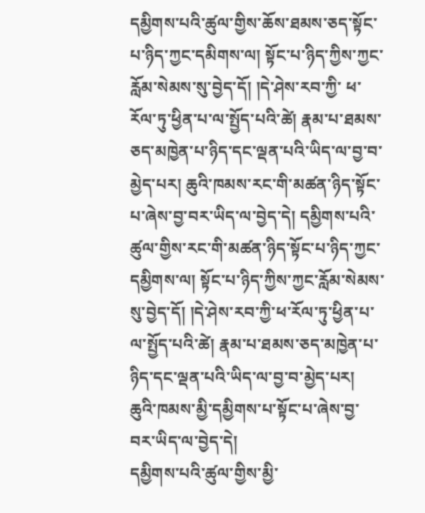དམྱིགས་པའི་ཚུལ་གྱིས་ཆོས་ཐམས་ཅད་སྟོང་པ་ཉིད་ཀྱང་དམིགས་ལ། སྟོང་པ་ཉིད་ཀྱིས་ཀྱང་རློམ་སེམས་སུ་བྱེད་དོ། །དེ་ཤེས་རབ་ཀྱི་ ཕ་རོལ་ཏུ་ཕྱིན་པ་ལ་སྤྱོད་པའི་ཚེ། རྣམ་པ་ཐམས་ཅད་མཁྱེན་པ་ཉིད་དང་ལྡན་པའི་ཡིད་ལ་བྱ་བ་མྱེད་པར། ཆུའི་ཁམས་རང་གི་མཚན་ཉིད་སྟོང་པ་ཞེས་བྱ་བར་ཡིད་ལ་བྱེད་དེ། དམྱིགས་པའི་ཚུལ་གྱིས་རང་གི་མཚན་ཉིད་སྟོང་པ་ཉིད་ཀྱང་དམྱིགས་ལ། སྟོང་པ་ཉིད་ཀྱིས་ཀྱང་རློམ་སེམས་སུ་བྱེད་དོ། །དེ་ཤེས་རབ་ཀྱི་ཕ་རོལ་ཏུ་ཕྱིན་པ་ལ་སྤྱོད་པའི་ཚེ། རྣམ་པ་ཐམས་ཅད་མཁྱེན་པ་ཉིད་དང་ལྡན་པའི་ཡིད་ལ་བྱ་བ་མྱེད་པར། ཆུའི་ཁམས་མྱི་དམྱིགས་པ་སྟོང་པ་ཞེས་བྱ་བར་ཡིད་ལ་བྱེད་དེ།
དམྱིགས་པའི་ཚུལ་གྱིས་མྱི་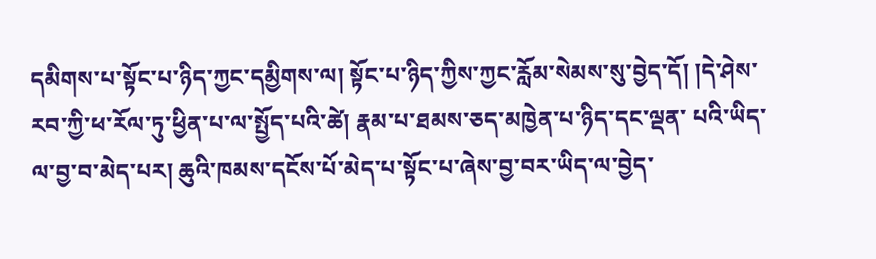དམིགས་པ་སྟོང་པ་ཉིད་ཀྱང་དམྱིགས་ལ། སྟོང་པ་ཉིད་ཀྱིས་ཀྱང་རློམ་སེམས་སུ་བྱེད་དོ། །དེ་ཤེས་རབ་ཀྱི་ཕ་རོལ་ཏུ་ཕྱིན་པ་ལ་སྤྱོད་པའི་ཚེ། རྣམ་པ་ཐམས་ཅད་མཁྱེན་པ་ཉིད་དང་ལྡན་ པའི་ཡིད་ལ་བྱ་བ་མེད་པར། ཆུའི་ཁམས་དངོས་པོ་མེད་པ་སྟོང་པ་ཞེས་བྱ་བར་ཡིད་ལ་བྱེད་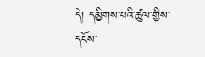དེ། དམྱིགས་པའི་ཚུལ་གྱིས་དངོས་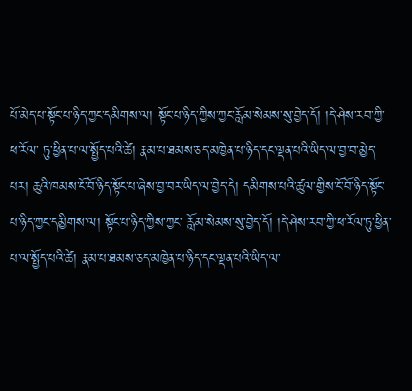པོ་མེད་པ་སྟོང་པ་ཉིད་ཀྱང་དམིགས་ལ། སྟོང་པ་ཉིད་ཀྱིས་ཀྱང་རློམ་སེམས་སུ་བྱེད་དོ། །དེ་ཤེས་རབ་ཀྱི་ཕ་རོལ་ ཏུ་ཕྱིན་པ་ལ་སྤྱོད་པའི་ཚེ། རྣམ་པ་ཐམས་ཅད་མཁྱེན་པ་ཉིད་དང་ལྡན་པའི་ཡིད་ལ་བྱ་བ་མྱེད་པར། ཆུའི་ཁམས་ངོ་བོ་ཉིད་སྟོང་པ་ཞེས་བྱ་བར་ཡིད་ལ་བྱེད་དེ། དམིགས་པའི་ཚུལ་གྱིས་ངོ་བོ་ཉིད་སྟོང་པ་ཉིད་ཀྱང་དམྱིགས་ལ། སྟོང་པ་ཉིད་ཀྱིས་ཀྱང་ རློམ་སེམས་སུ་བྱེད་དོ། །དེ་ཤེས་རབ་ཀྱི་ཕ་རོལ་ཏུ་ཕྱིན་པ་ལ་སྤྱོད་པའི་ཚེ། རྣམ་པ་ཐམས་ཅད་མཁྱེན་པ་ཉིད་དང་ལྡན་པའི་ཡིད་ལ་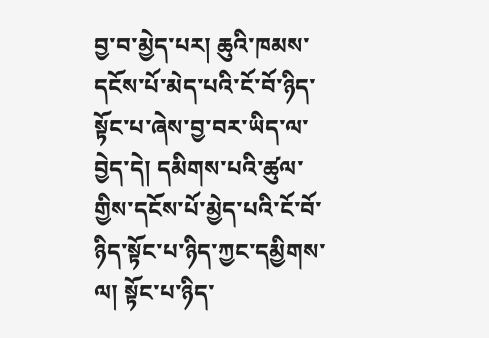བྱ་བ་མྱེད་པར། ཆུའི་ཁམས་དངོས་པོ་མེད་པའི་ངོ་བོ་ཉིད་སྟོང་པ་ཞེས་བྱ་བར་ཡིད་ལ་བྱེད་དེ། དམིགས་པའི་ཚུལ་ གྱིས་དངོས་པོ་མྱེད་པའི་ངོ་བོ་ཉིད་སྟོང་པ་ཉིད་ཀྱང་དམྱིགས་ལ། སྟོང་པ་ཉིད་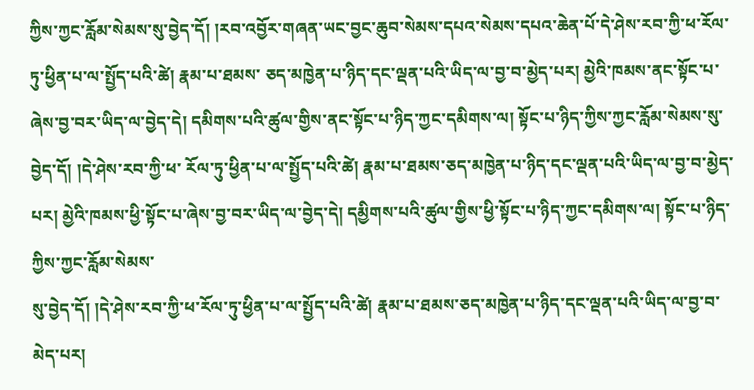ཀྱིས་ཀྱང་རློམ་སེམས་སུ་བྱེད་དོ། །རབ་འབྱོར་གཞན་ཡང་བྱང་ཆུབ་སེམས་དཔའ་སེམས་དཔའ་ཆེན་པོ་དེ་ཤེས་རབ་ཀྱི་ཕ་རོལ་ཏུ་ཕྱིན་པ་ལ་སྤྱོད་པའི་ཚེ། རྣམ་པ་ཐམས་ ཅད་མཁྱེན་པ་ཉིད་དང་ལྡན་པའི་ཡིད་ལ་བྱ་བ་མྱེད་པར། མྱེའི་ཁམས་ནང་སྟོང་པ་ཞེས་བྱ་བར་ཡིད་ལ་བྱེད་དེ། དམིགས་པའི་ཚུལ་གྱིས་ནང་སྟོང་པ་ཉིད་ཀྱང་དམིགས་ལ། སྟོང་པ་ཉིད་ཀྱིས་ཀྱང་རློམ་སེམས་སུ་བྱེད་དོ། །དེ་ཤེས་རབ་ཀྱི་ཕ་ རོལ་ཏུ་ཕྱིན་པ་ལ་སྤྱོད་པའི་ཚེ། རྣམ་པ་ཐམས་ཅད་མཁྱེན་པ་ཉིད་དང་ལྡན་པའི་ཡིད་ལ་བྱ་བ་མྱེད་པར། མྱེའི་ཁམས་ཕྱི་སྟོང་པ་ཞེས་བྱ་བར་ཡིད་ལ་བྱེད་དེ། དམྱིགས་པའི་ཚུལ་གྱིས་ཕྱི་སྟོང་པ་ཉིད་ཀྱང་དམིགས་ལ། སྟོང་པ་ཉིད་ཀྱིས་ཀྱང་རློམ་སེམས་
སུ་བྱེད་དོ། །དེ་ཤེས་རབ་ཀྱི་ཕ་རོལ་ཏུ་ཕྱིན་པ་ལ་སྤྱོད་པའི་ཚེ། རྣམ་པ་ཐམས་ཅད་མཁྱེན་པ་ཉིད་དང་ལྡན་པའི་ཡིད་ལ་བྱ་བ་མེད་པར།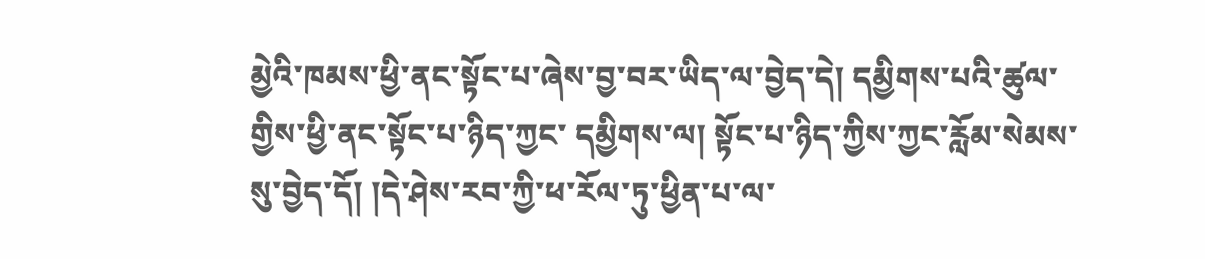མྱེའི་ཁམས་ཕྱི་ནང་སྟོང་པ་ཞེས་བྱ་བར་ཡིད་ལ་བྱེད་དེ། དམྱིགས་པའི་ཚུལ་གྱིས་ཕྱི་ནང་སྟོང་པ་ཉིད་ཀྱང་ དམྱིགས་ལ། སྟོང་པ་ཉིད་ཀྱིས་ཀྱང་རློམ་སེམས་སུ་བྱེད་དོ། །དེ་ཤེས་རབ་ཀྱི་ཕ་རོལ་ཏུ་ཕྱིན་པ་ལ་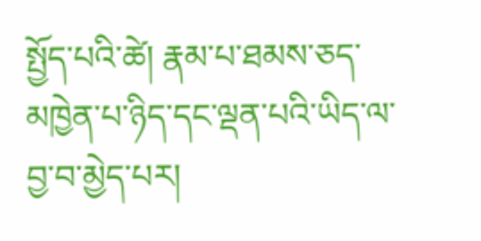སྤྱོད་པའི་ཚེ། རྣམ་པ་ཐམས་ཅད་མཁྱེན་པ་ཉིད་དང་ལྡན་པའི་ཡིད་ལ་བྱ་བ་མྱེད་པར།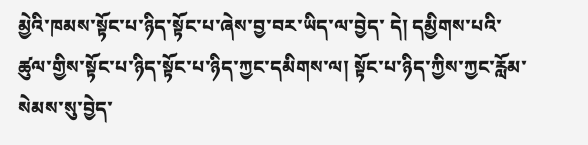མྱེའི་ཁམས་སྟོང་པ་ཉིད་སྟོང་པ་ཞེས་བྱ་བར་ཡིད་ལ་བྱེད་ དེ། དམྱིགས་པའི་ཚུལ་གྱིས་སྟོང་པ་ཉིད་སྟོང་པ་ཉིད་ཀྱང་དམིགས་ལ། སྟོང་པ་ཉིད་ཀྱིས་ཀྱང་རློམ་སེམས་སུ་བྱེད་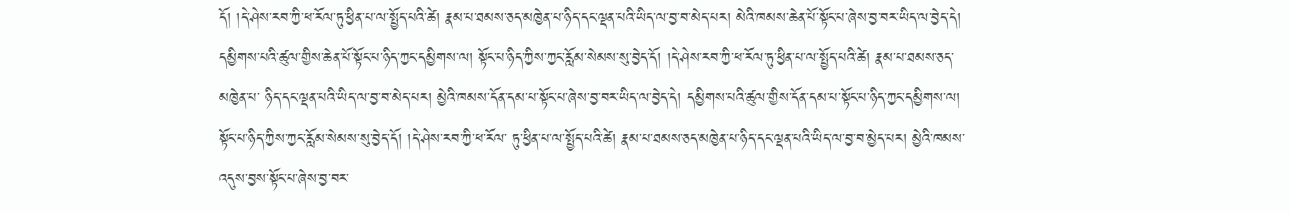དོ། །དེ་ཤེས་རབ་ཀྱི་ཕ་རོལ་ཏུ་ཕྱིན་པ་ལ་སྤྱོད་པའི་ཚེ། རྣམ་པ་ཐམས་ཅད་མཁྱེན་པ་ཉིད་དང་ལྡན་པའི་ཡིད་ལ་བྱ་བ་མེད་པར། མེའི་ཁམས་ཆེན་པོ་སྟོང་པ་ཞེས་བྱ་བར་ཡིད་ལ་བྱེད་དེ། དམྱིགས་པའི་ཚུལ་གྱིས་ཆེན་པོ་སྟོང་པ་ཉིད་ཀྱང་དམྱིགས་ལ། སྟོང་པ་ཉིད་ཀྱིས་ཀྱང་རློམ་སེམས་སུ་བྱེད་དོ། །དེ་ཤེས་རབ་ཀྱི་ཕ་རོལ་ཏུ་ཕྱིན་པ་ལ་སྤྱོད་པའི་ཚེ། རྣམ་པ་ཐམས་ཅད་མཁྱེན་པ་ ཉིད་དང་ལྡན་པའི་ཡིད་ལ་བྱ་བ་མེད་པར། མྱེའི་ཁམས་དོན་དམ་པ་སྟོང་པ་ཞེས་བྱ་བར་ཡིད་ལ་བྱེད་དེ། དམྱིགས་པའི་ཚུལ་གྱིས་དོན་དམ་པ་སྟོང་པ་ཉིད་ཀྱང་དམྱིགས་ལ། སྟོང་པ་ཉིད་ཀྱིས་ཀྱང་རློམ་སེམས་སུ་བྱེད་དོ། །དེ་ཤེས་རབ་ཀྱི་ཕ་རོལ་ ཏུ་ཕྱིན་པ་ལ་སྤྱོད་པའི་ཚེ། རྣམ་པ་ཐམས་ཅད་མཁྱེན་པ་ཉིད་དང་ལྡན་པའི་ཡིད་ལ་བྱ་བ་མྱེད་པར། མྱེའི་ཁམས་འདུས་བྱས་སྟོང་པ་ཞེས་བྱ་བར་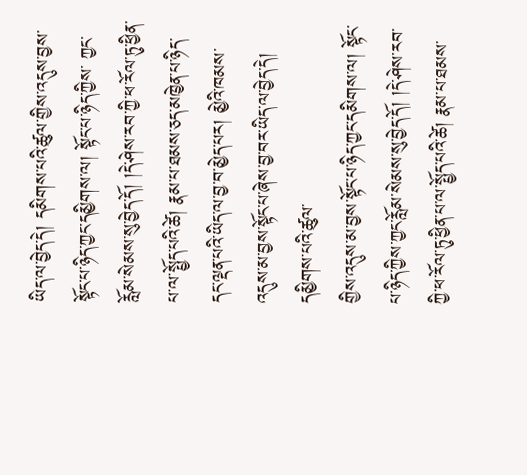ཡིད་ལ་བྱེད་དེ། དམིགས་པའི་ཚུལ་གྱིས་འདུས་བྱས་སྟོང་པ་ཉིད་ཀྱང་དམྱིགས་ལ། སྟོང་པ་ཉིད་ཀྱིས་ ཀྱང་རློམ་སེམས་སུ་བྱེད་དོ། །དེ་ཤེས་རབ་ཀྱི་ཕ་རོལ་ཏུ་ཕྱིན་པ་ལ་སྤྱོད་པའི་ཚེ། རྣམ་པ་ཐམས་ཅད་མཁྱེན་པ་ཉིད་དང་ལྡན་པའི་ཡིད་ལ་བྱ་བ་མྱེད་པར། མྱེའི་ཁམས་འདུས་མ་བྱས་སྟོང་པ་ཞེས་བྱ་བར་ཡིད་ལ་བྱེད་དེ། དམྱིགས་པའི་ཚུལ་
གྱིས་འདུས་མ་བྱས་སྟོང་པ་ཉིད་ཀྱང་དམིགས་ལ། སྟོང་པ་ཉིད་ཀྱིས་ཀྱང་རློམ་སེམས་སུ་བྱེད་དོ། །དེ་ཤེས་རབ་ཀྱི་ཕ་རོལ་ཏུ་ཕྱིན་པ་ལ་སྤྱོད་པའི་ཚེ། རྣམ་པ་ཐམས་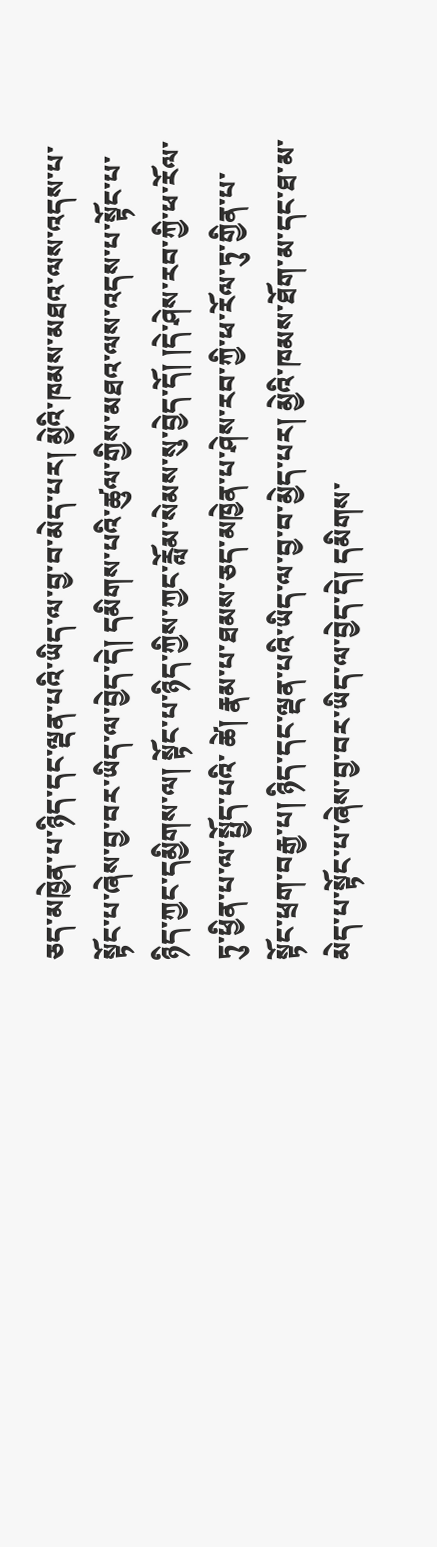ཅད་མཁྱེན་པ་ཉིད་དང་ལྡན་པའི་ཡིད་ལ་བྱ་བ་མེད་པར། མྱེའི་ཁམས་མཐའ་ལས་འདས་པ་སྟོང་པ་ཞེས་བྱ་བར་ཡིད་ལ་བྱེད་དེ། དམིགས་པའི་ཚུལ་གྱིས་མཐའ་ལས་འདས་པ་སྟོང་པ་ཉིད་ཀྱང་དམྱིགས་ལ། སྟོང་པ་ཉིད་ཀྱིས་ཀྱང་རློམ་སེམས་སུ་བྱེད་དོ། །དེ་ཤེས་རབ་ཀྱི་ཕ་རོལ་ཏུ་ཕྱིན་པ་ལ་སྤྱོད་པའི་ ཚེ། རྣམ་པ་ཐམས་ཅད་མཁྱེན་པ་ཤེས་རབ་ཀྱི་ཕ་རོལ་ཏུ་གྱིན་པ་སྟོང་ཕྲག་བརྒྱ་པ། ཉིད་དང་ལྡན་པའི་ཡིད་ལ་བྱ་བ་མྱེད་པར། མྱེའི་ཁམས་ཐོག་མ་དང་ཐ་མ་མེད་པ་སྟོང་པ་ཞེས་བྱ་བར་ཡིད་ལ་བྱེད་དེ། དམིགས་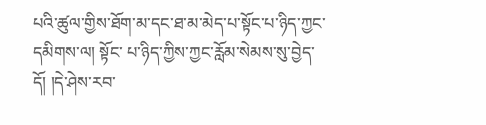པའི་ཚུལ་གྱིས་ཐོག་མ་དང་ཐ་མ་མེད་པ་སྟོང་པ་ཉིད་ཀྱང་དམིགས་ལ། སྟོང་ པ་ཉིད་ཀྱིས་ཀྱང་རློམ་སེམས་སུ་བྱེད་དོ། །དེ་ཤེས་རབ་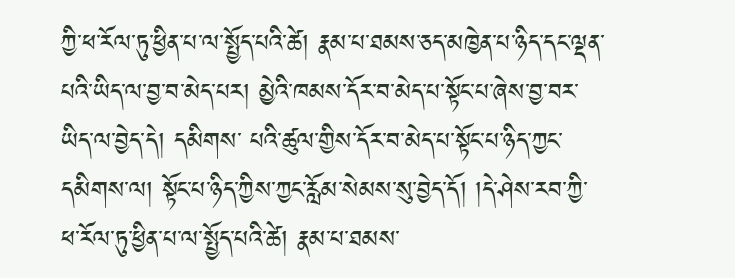ཀྱི་ཕ་རོལ་ཏུ་ཕྱིན་པ་ལ་སྤྱོད་པའི་ཚེ། རྣམ་པ་ཐམས་ཅད་མཁྱེན་པ་ཉིད་དང་ལྡན་པའི་ཡིད་ལ་བྱ་བ་མེད་པར། མྱེའི་ཁམས་དོར་བ་མེད་པ་སྟོང་པ་ཞེས་བྱ་བར་ཡིད་ལ་བྱེད་དེ། དམིགས་ པའི་ཚུལ་གྱིས་དོར་བ་མེད་པ་སྟོང་པ་ཉིད་ཀྱང་དམིགས་ལ། སྟོང་པ་ཉིད་ཀྱིས་ཀྱང་རློམ་སེམས་སུ་བྱེད་དོ། །དེ་ཤེས་རབ་ཀྱི་ཕ་རོལ་ཏུ་ཕྱིན་པ་ལ་སྤྱོད་པའི་ཚེ། རྣམ་པ་ཐམས་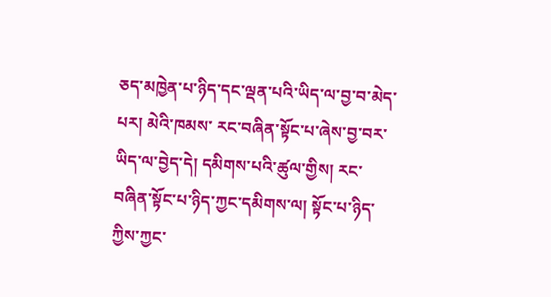ཅད་མཁྱེན་པ་ཉིད་དང་ལྡན་པའི་ཡིད་ལ་བྱ་བ་མེད་པར། མེའི་ཁམས་ རང་བཞིན་སྟོང་པ་ཞེས་བྱ་བར་ཡིད་ལ་བྱེད་དེ། དམིགས་པའི་ཚུལ་གྱིས། རང་བཞིན་སྟོང་པ་ཉིད་ཀྱང་དམིགས་ལ། སྟོང་པ་ཉིད་ཀྱིས་ཀྱང་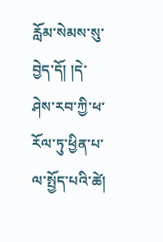རློམ་སེམས་སུ་བྱེད་དོ། །དེ་ཤེས་རབ་ཀྱི་ཕ་རོལ་ཏུ་ཕྱིན་པ་ལ་སྤྱོད་པའི་ཚེ།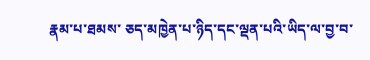རྣམ་པ་ཐམས་ ཅད་མཁྱེན་པ་ཉིད་དང་ལྡན་པའི་ཡིད་ལ་བྱ་བ་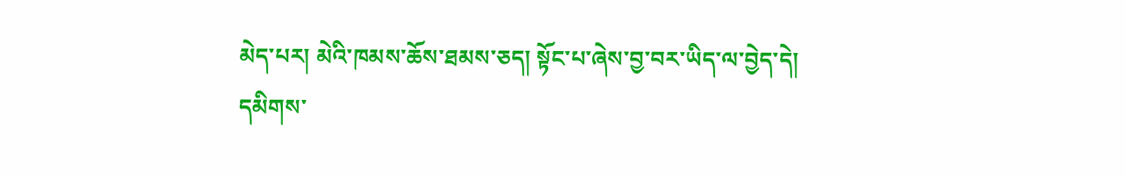མེད་པར། མེའི་ཁམས་ཆོས་ཐམས་ཅད། སྟོང་པ་ཞེས་བྱ་བར་ཡིད་ལ་བྱེད་དེ། དམིགས་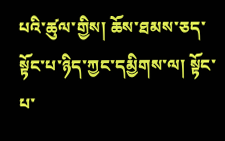པའི་ཚུལ་གྱིས། ཆོས་ཐམས་ཅད་སྟོང་པ་ཉིད་ཀྱང་དམྱིགས་ལ། སྟོང་པ་